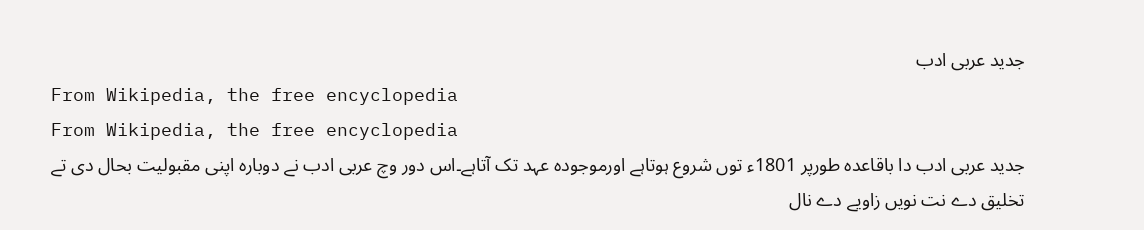جدید عربی ادب
From Wikipedia, the free encyclopedia
From Wikipedia, the free encyclopedia
جدید عربی ادب دا باقاعدہ طورپر 1801ء توں شروع ہوتاہے اورموجودہ عہد تک آتاہے۔اس دور وچ عربی ادب نے دوبارہ اپنی مقبولیت بحال دی تے تخلیق دے نت نويں زاویے دے نال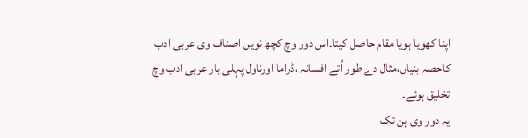اپنا کھویا ہويا مقام حاصل کيتا۔اس دور وچ کچھ نويں اصناف وی عربی ادب کاحصہ بنیاں،مثال دے طور اُتے افسانہ ،ڈراما اورناول پہلی بار عربی ادب وچ تخلیق ہوئے۔
یہ دور وی ہن تک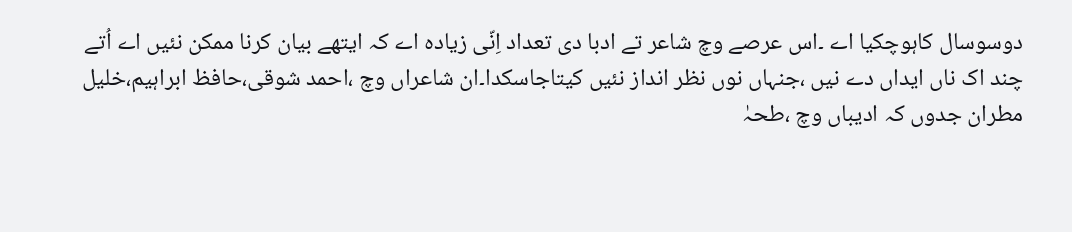دوسوسال کاہوچکيا اے ۔اس عرصے وچ شاعر تے ادبا دی تعداد اِنّی زیادہ اے کہ ایتھے بیان کرنا ممکن نئيں اے اُتے چند اک ناں ایداں دے نيں ،جنہاں نوں نظر انداز نئيں کيتاجاسکدا۔ان شاعراں وچ ،احمد شوقی،حافظ ابراہیم،خلیل مطران جدوں کہ ادیباں وچ ،طحہٰ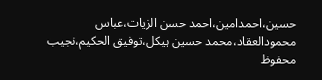حسین،احمدامین،احمد حسن الزیات،عباس محمودالعقاد،محمد حسین ہیکل،توفیق الحکیم،نجیب محفوظ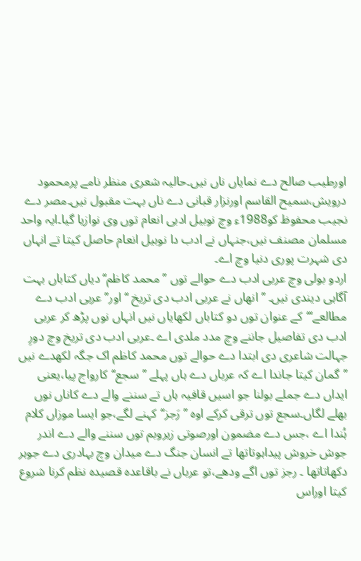اورطیب صالح دے نمایاں ناں نيں۔حالیہ شعری منظر نامے پرمحمود درویش،سمیح القاسم اورنزار قبانی دے ناں بہت مقبول نيں۔مصر دے نجیب محفوظ کو1988ء وچ نوبیل ادبی انعام توں وی نوازیا گیا۔ایہ واحد مسلمان مصنف نيں،جنہاں نے ادب دا نوبیل انعام حاصل کيتا تے انہاں دی شہرت پوری دنیا وچ اے۔
اردو بولی وچ عربی ادب دے حوالے توں ’’محمد کاظم‘‘دیاں کتاباں بہت آگاہی دیندی نيں۔ ’’انھاں نے عربی ادب دی تریخ ‘‘اور’’عربی ادب دے مطالعے‘‘‘کے عنوان توں دو کتاباں لکھایاں نيں انہاں نوں پڑھ کر عربی ادب دی تفاصیل جاننے وچ مدد ملدی اے ۔عربی ادب دی تریخ وچ دورِ جہالت شاعری دی ابتدا دے حوالے توں محمد کاظم اک جگہ لکھدے نيں ’’گمان کيتا جاندا اے کہ عرباں دے ہاں پہلے ’’سجع‘‘کارواج پيا،یعنی ایداں دے جملے بولنا جو اسيں قافیہ ہاں تے سننے والے دے کاناں نوں بھلے لگاں۔سجع توں ترقی کرکے اوہ ’’رَجز‘‘کہنے لگے،جو ایسا موزاں کلام ہُندا اے ،جس دے مضمون اورصوتی زیروبم توں سننے والے دے اندر جوش خروش پیداہوتاتھا تے انسان جنگ دے میدان وچ بہادری دے جوہر دکھاتاتھا ۔ رجز توں اگے ودھے،تو عرباں نے باقاعدہ قصیدہ نظم کرنا شروع کيتا اوراس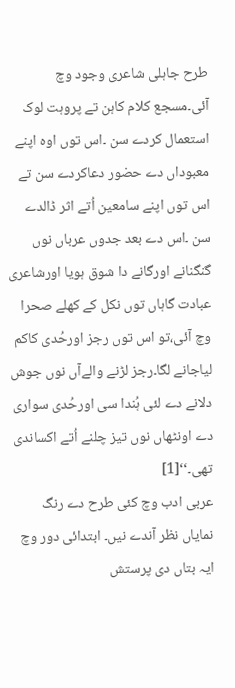طرح جاہلی شاعری وجود وچ آئی۔مسجع کلام کاہن تے پروہت لوک استعمال کردے سن ۔اس توں اوہ اپنے معبوداں دے حضور دعاکردے سن تے اس توں اپنے سامعین اُتے اثر ڈالدے سن ۔اس دے بعد جدوں عرباں نوں گنگنانے اورگانے دا شوق ہويا اورشاعری عبادت گاہاں توں نکل کے کھلے صحرا وچ آئی،تو اس توں رجز اورحُدی کاکم لیاجانے لگا۔رجز لڑنے والےآں نوں جوش دلانے دے لئی ہُندا سی اورحُدی سواری دے اونٹھاں نوں تیز چلنے اُتے اکساندی تھی۔‘‘[1]
عربی ادب وچ کئی طرح دے رنگ نمایاں نظر آندے نيں۔ ابتدائی دور وچ ایہ بتاں دی پرستش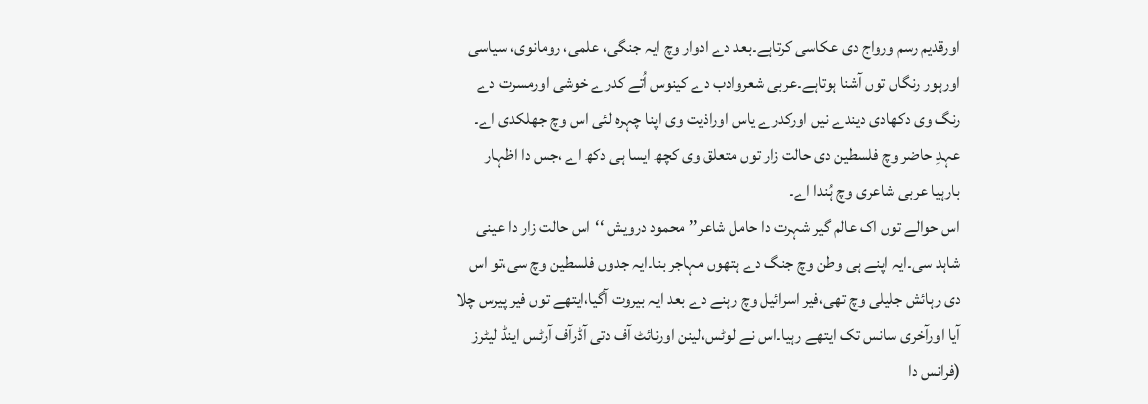اورقدیم رسم ورواج دی عکاسی کرتاہے۔بعد دے ادوار وچ ایہ جنگی، علمی، رومانوی، سیاسی اورہور رنگاں توں آشنا ہوتاہے۔عربی شعروادب دے کینوس اُتے کدرے خوشی اورمسرت دے رنگ وی دکھادی دیندے نيں اورکدرے یاس اوراذیت وی اپنا چہرہ لئی اس وچ جھلکدی اے۔ عہدِ حاضر وچ فلسطین دی حالت زار توں متعلق وی کچھ ایسا ہی دکھ اے ،جس دا اظہار بارہیا عربی شاعری وچ ہُندا اے۔
اس حوالے توں اک عالم گیر شہرت دا حامل شاعر’’محمود درویش ‘‘اس حالت زار دا عینی شاہد سی۔ایہ اپنے ہی وطن وچ جنگ دے ہتھوں مہاجر بنا۔ایہ جدوں فلسطین وچ سی،تو اس دی رہائش جلیلی وچ تھی،فیر اسرائیل وچ رہنے دے بعد ایہ بیروت آگیا،ایتھے توں فیر پیرس چلا آیا اورآخری سانس تک ایتھے رہیا۔اس نے لوٹس،لینن اورنائٹ آف دتی آڈرآف آرٹس اینڈ لیٹرز (فرانس دا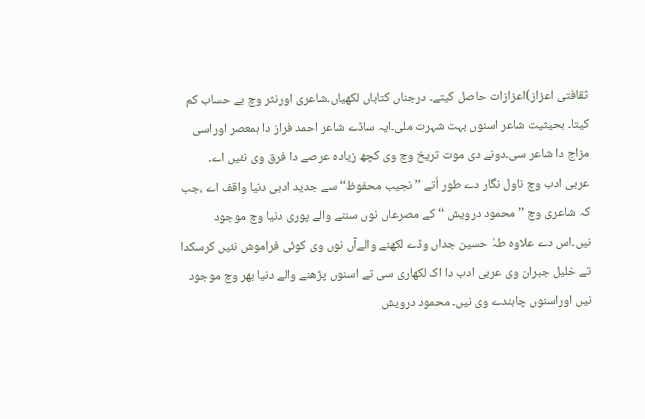ثقافتی اعزاز)اعزازات حاصل کیتے۔ درجناں کتاباں لکھياں۔شاعری اورنثر وچ بے حساب کم کيتا۔ بحیثیت شاعر اسنوں بہت شہرت ملی۔ایہ ساڈے شاعر احمد فراز دا ہمعصر اوراسی مزاج دا شاعر سی۔دونے دی موت تریخ وچ وی کچھ زیادہ عرصے دا فرق وی نئيں اے۔
عربی ادب وچ ناول نگار دے طور اُتے ’’نجیب محفوظ‘‘سے جدید ادبی دنیا واقف اے ،جب کہ شاعری وچ ’’محمود درویش ‘‘کے مصرعاں نوں سننے والے پوری دنیا وچ موجود نيں۔اس دے علاوہ طہٰ حسین جداں وڈے لکھنے والےآں نوں وی کوئی فراموش نئيں کرسکدا تے خلیل جبران وی عربی ادب دا اک لکھاری سی تے اسنوں پڑھنے والے دنیا بھر وچ موجود نيں اوراسنوں چاہندے وی نيں۔ محمود درویش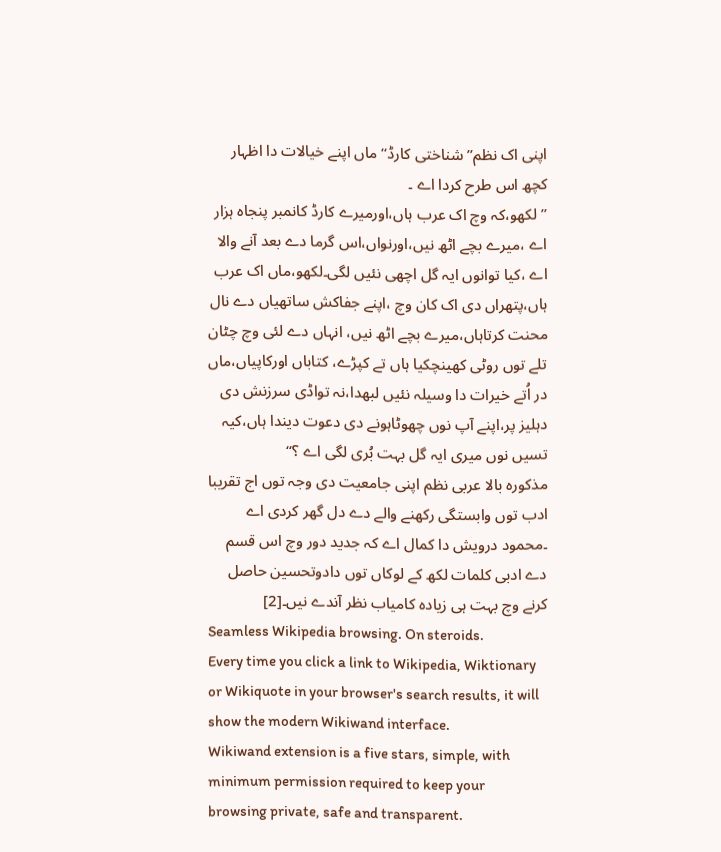اپنی اک نظم’’شناختی کارڈ‘‘ماں اپنے خیالات دا اظہار کچھ اس طرح کردا اے ۔
’’لکھو،کہ وچ اک عرب ہاں،اورمیرے کارڈ کانمبر پنجاہ ہزار اے ،میرے بچے اٹھ نيں،اورنواں،اس گرما دے بعد آنے والا اے ،کیا توانوں ایہ گل اچھی نئيں لگی۔لکھو،ماں اک عرب ہاں،پتھراں دی اک کان وچ ،اپنے جفاکش ساتھیاں دے نال محنت کرتاہاں،میرے بچے اٹھ نيں، انہاں دے لئی وچ چٹان تلے توں روٹی کھینچکيا ہاں تے کپڑے، کتاباں اورکاپیاں،ماں در اُتے خیرات دا وسیلہ نئيں لبھدا،نہ تواڈی سرزنش دی دہلیز پر،اپنے آپ نوں چھوٹاہونے دی دعوت دیندا ہاں،کیہ تسيں نوں میری ایہ گل بہت بُری لگی اے ؟‘‘
مذکورہ بالا عربی نظم اپنی جامعیت دی وجہ توں اج تقریبا ادب توں وابستگی رکھنے والے دے دل گھر کردی اے ۔محمود درویش دا کمال اے کہ جدید دور وچ اس قسم دے ادبی کلمات لکھ کے لوکاں توں دادوتحسین حاصل کرنے وچ بہت ہی زیادہ کامیاب نظر آندے نيں۔[2]
Seamless Wikipedia browsing. On steroids.
Every time you click a link to Wikipedia, Wiktionary or Wikiquote in your browser's search results, it will show the modern Wikiwand interface.
Wikiwand extension is a five stars, simple, with minimum permission required to keep your browsing private, safe and transparent.